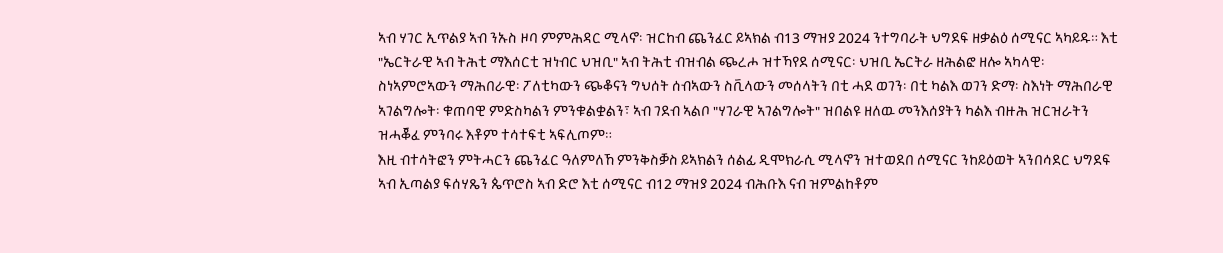ኣብ ሃገር ኢጥልያ ኣብ ንኡስ ዞባ ምምሕዳር ሚላኖ፡ ዝርከብ ጨንፈር ይኣክል ብ13 ማዝያ 2024 ንተግባራት ህግደፍ ዘቃልዕ ሰሚናር ኣካይዱ። እቲ "ኤርትራዊ ኣብ ትሕቲ ማእሰርቲ ዝነብር ህዝቢ" ኣብ ትሕቲ ብዝብል ጭረሖ ዝተኻየደ ሰሚናር፡ ህዝቢ ኤርትራ ዘሕልፎ ዘሎ ኣካላዊ፡ ስነኣምሮኣውን ማሕበራዊ፡ ፖለቲካውን ጭቆናን ግህሰት ሰብኣውን ስቪላውን መሰላትን በቲ ሓደ ወገን፡ በቲ ካልእ ወገን ድማ፡ ስእነት ማሕበራዊ ኣገልግሎት፡ ቁጠባዊ ምድስካልን ምንቁልቋልን፣ ኣብ ገደብ ኣልቦ "ሃገራዊ ኣገልግሎት" ዝበልዩ ዘለዉ መንእሰያትን ካልእ ብዙሕ ዝርዝራትን ዝሓቖፈ ምንባሩ እቶም ተሳተፍቲ ኣፍሊጦም።
እዚ ብተሳትፎን ምትሓርን ጨንፈር ዓለምለኸ ምንቅስቓስ ይኣክልን ሰልፊ ዲሞክራሲ ሚላኖን ዝተወደበ ሰሚናር ንከይዕወት ኣንበሳደር ህግደፍ ኣብ ኢጣልያ ፍሰሃጼን ጴጥሮስ ኣብ ድሮ እቲ ሰሚናር ብ12 ማዝያ 2024 ብሕቡእ ናብ ዝምልከቶም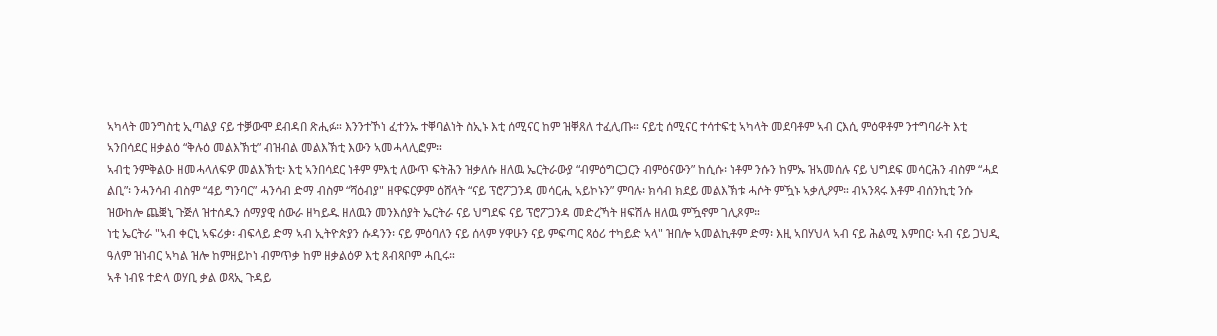ኣካላት መንግስቲ ኢጣልያ ናይ ተቓውሞ ደብዳበ ጽሒፉ። እንንተኾነ ፈተንኡ ተቐባልነት ስኢኑ እቲ ሰሚናር ከም ዝቐጸለ ተፈሊጡ። ናይቲ ሰሚናር ተሳተፍቲ ኣካላት መደባቶም ኣብ ርእሲ ምዕዋቶም ንተግባራት እቲ ኣንበሳደር ዘቃልዕ “ቅሉዕ መልእኽቲ” ብዝብል መልእኽቲ እውን ኣመሓላሊፎም።
ኣብቲ ንምቅልዑ ዘመሓላለፍዎ መልእኽቲ፡ እቲ ኣንበሳደር ነቶም ምእቲ ለውጥ ፍትሕን ዝቃለሱ ዘለዉ ኤርትራውያ “ብምዕግርጋርን ብምዕናውን” ከሲሱ፡ ነቶም ንሱን ከምኡ ዝኣመሰሉ ናይ ህግደፍ መሳርሕን ብስም “ሓደ ልቢ”፡ ንሓንሳብ ብስም “4ይ ግንባር” ሓንሳብ ድማ ብስም “ሻዕብያ" ዘዋፍርዎም ዕሸላት “ናይ ፕሮፖጋንዳ መሳርሒ ኣይኮኑን” ምባሉ፡ ክሳብ ክደይ መልእኽቱ ሓሶት ምዃኑ ኣቃሊዖም። ብኣንጻሩ እቶም ብሰንኪቲ ንሱ ዝውከሎ ጨቛኒ ጉጅለ ዝተሰዱን ሰማያዊ ሰውራ ዘካይዱ ዘለዉን መንእሰያት ኤርትራ ናይ ህግደፍ ናይ ፕሮፖጋንዳ መድረኻት ዘፍሽሉ ዘለዉ ምዃኖም ገሊጾም።
ነቲ ኤርትራ "ኣብ ቀርኒ ኣፍሪቃ፡ ብፍላይ ድማ ኣብ ኢትዮጵያን ሱዳንን፡ ናይ ምዕባለን ናይ ሰላም ሃዋሁን ናይ ምፍጣር ጻዕሪ ተካይድ ኣላ" ዝበሎ ኣመልኪቶም ድማ፡ እዚ ኣበሃህላ ኣብ ናይ ሕልሚ እምበር፡ ኣብ ናይ ጋህዲ ዓለም ዝነብር ኣካል ዝሎ ከምዘይኮነ ብምጥቃ ከም ዘቃልዕዎ እቲ ጸብጻቦም ሓቢሩ።
ኣቶ ነብዩ ተድላ ወሃቢ ቃል ወጻኢ ጉዳይ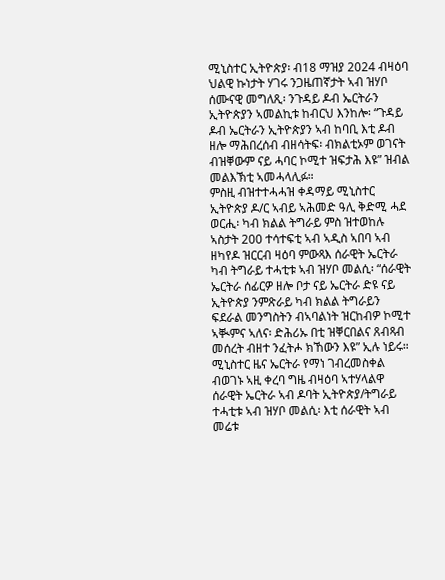ሚኒስተር ኢትዮጵያ፡ ብ18 ማዝያ 2024 ብዛዕባ ህልዊ ኩነታት ሃገሩ ንጋዜጠኛታት ኣብ ዝሃቦ ሰሙናዊ መግለጺ፡ ንጉዳይ ዶብ ኤርትራን ኢትዮጵያን ኣመልኪቱ ከብርህ እንከሎ፡ “ጉዳይ ዶብ ኤርትራን ኢትዮጵያን ኣብ ከባቢ እቲ ዶብ ዘሎ ማሕበረሰብ ብዘሳትፍ፡ ብክልቲኦም ወገናት ብዝቐውም ናይ ሓባር ኮሚተ ዝፍታሕ እዩ” ዝብል መልእኽቲ ኣመሓላሊፉ።
ምስዚ ብዝተተሓሓዝ ቀዳማይ ሚኒስተር ኢትዮጵያ ዶ/ር ኣብይ ኣሕመድ ዓሊ ቅድሚ ሓደ ወርሒ፡ ካብ ክልል ትግራይ ምስ ዝተወከሉ ኣስታት 200 ተሳተፍቲ ኣብ ኣዲስ ኣበባ ኣብ ዘካየዶ ዝርርብ ዛዕባ ምውጻእ ሰራዊት ኤርትራ ካብ ትግራይ ተሓቲቱ ኣብ ዝሃቦ መልሲ፡ “ሰራዊት ኤርትራ ሰፊርዎ ዘሎ ቦታ ናይ ኤርትራ ድዩ ናይ ኢትዮጵያ ንምጽራይ ካብ ክልል ትግራይን ፍደራል መንግስትን ብኣባልነት ዝርከብዎ ኮሚተ ኣቚምና ኣለና፡ ድሕሪኡ በቲ ዝቐርበልና ጸብጻብ መሰረት ብዘተ ንፈትሖ ክኸውን እዩ” ኢሉ ነይሩ።
ሚኒስተር ዜና ኤርትራ የማነ ገብረመስቀል ብወገኑ ኣዚ ቀረባ ግዜ ብዛዕባ ኣተሃላልዋ ሰራዊት ኤርትራ ኣብ ዶባት ኢትዮጵያ/ትግራይ ተሓቲቱ ኣብ ዝሃቦ መልሲ፡ እቲ ሰራዊት ኣብ መሬቱ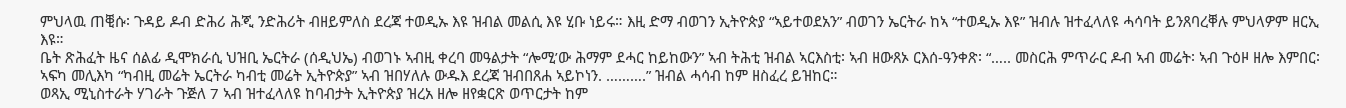ምህላዉ ጠቒሱ፡ ጉዳይ ዶብ ድሕሪ ሕጂ ንድሕሪት ብዘይምለስ ደረጃ ተወዲኡ እዩ ዝብል መልሲ እዩ ሂቡ ነይሩ። እዚ ድማ ብወገን ኢትዮጵያ “ኣይተወደአን” ብወገን ኤርትራ ከኣ “ተወዲኡ እዩ” ዝብሉ ዝተፈላለዩ ሓሳባት ይንጸባረቐሉ ምህላዎም ዘርኢ እዩ።
ቤት ጽሕፈት ዜና ሰልፊ ዲሞክራሲ ህዝቢ ኤርትራ (ሰዲህኤ) ብወገኑ ኣብዚ ቀረባ መዓልታት “ሎሚ’ው ሕማም ደሓር ከይከውን” ኣብ ትሕቲ ዝብል ኣርእስቲ፡ ኣብ ዘውጸኦ ርእሰ-ዓንቀጽ፡ “….. መስርሕ ምጥራር ዶብ ኣብ መሬት፡ ኣብ ጉዕዞ ዘሎ እምበር፡ ኣፍካ መሊእካ “ካብዚ መሬት ኤርትራ ካብቲ መሬት ኢትዮጵያ” ኣብ ዝበሃለሉ ውዱእ ደረጃ ዝብበጸሐ ኣይኮነን. ……….” ዝብል ሓሳብ ከም ዘስፈረ ይዝከር።
ወጻኢ ሚኒስተራት ሃገራት ጉጅለ 7 ኣብ ዝተፈላለዩ ከባብታት ኢትዮጵያ ዝረአ ዘሎ ዘየቋርጽ ወጥርታት ከም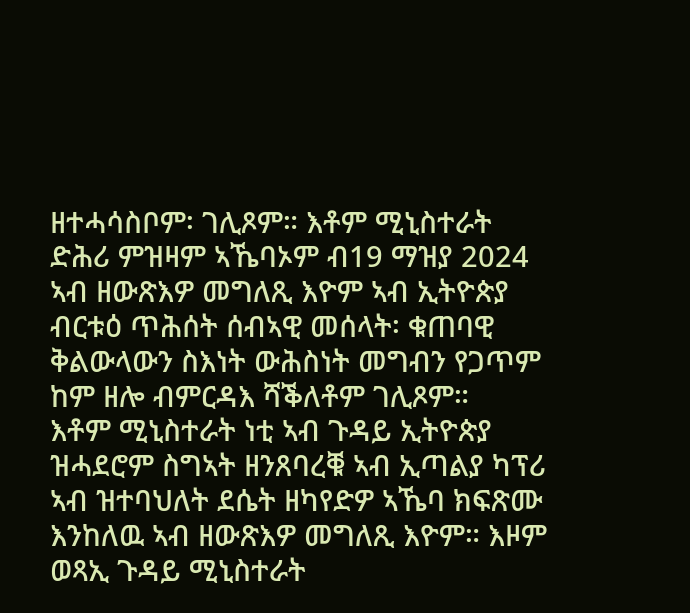ዘተሓሳስቦም፡ ገሊጾም። እቶም ሚኒስተራት ድሕሪ ምዝዛም ኣኼባኦም ብ19 ማዝያ 2024 ኣብ ዘውጽእዎ መግለጺ እዮም ኣብ ኢትዮጵያ ብርቱዕ ጥሕሰት ሰብኣዊ መሰላት፡ ቁጠባዊ ቅልውላውን ስእነት ውሕስነት መግብን የጋጥም ከም ዘሎ ብምርዳእ ሻቕለቶም ገሊጾም።
እቶም ሚኒስተራት ነቲ ኣብ ጉዳይ ኢትዮጵያ ዝሓደሮም ስግኣት ዘንጸባረቑ ኣብ ኢጣልያ ካፕሪ ኣብ ዝተባህለት ደሴት ዘካየድዎ ኣኼባ ክፍጽሙ እንከለዉ ኣብ ዘውጽእዎ መግለጺ እዮም። እዞም ወጻኢ ጉዳይ ሚኒስተራት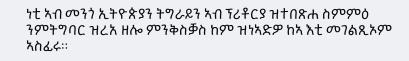ነቲ ኣብ መንጎ ኢትዮጵያን ትግራይን ኣብ ፕሪቶርያ ዝተበጽሐ ስምምዕ ንምትግባር ዝረአ ዘሎ ምንቅስቓስ ከም ዝነኣድዎ ከኣ እቲ መገልጺኦም ኣስፊሩ።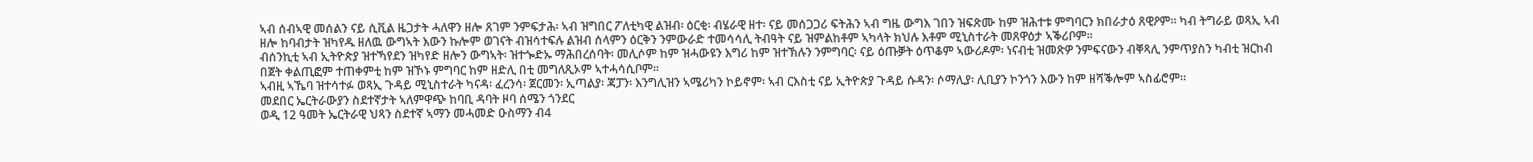ኣብ ሰብኣዊ መሰልን ናይ ሲቪል ዜጋታት ሓለዋን ዘሎ ጸገም ንምፍታሕ፡ ኣብ ዝግበር ፖለቲካዊ ልዝብ፡ ዕርቂ፡ ብሄራዊ ዘተ፡ ናይ መሰጋጋሪ ፍትሕን ኣብ ግዜ ውግእ ገበን ዝፍጽሙ ከም ዝሕተቱ ምግባርን ክበራታዕ ጸዊዖም። ካብ ትግራይ ወጻኢ ኣብ ዘሎ ከባብታት ዝካየዱ ዘለዉ ውግኣት እውን ኩሎም ወገናት ብዝሳተፍሉ ልዝብ ሰላምን ዕርቅን ንምውራድ ተመሳሳሊ ትብዓት ናይ ዝምልከቶም ኣካላት ክህሉ እቶም ሚኒስተራት መጸዋዕታ ኣቕሪቦም።
ብሰንኪቲ ኣብ ኢትዮጵያ ዝተኻየደን ዝካየድ ዘሎን ውግኣት፡ ዝተጐድኡ ማሕበረሰባት፡ መሊሶም ከም ዝሓውዩን እግሪ ከም ዝተኽሉን ንምግባር፡ ናይ ዕጡቓት ዕጥቆም ኣውሪዶም፡ ነናብቲ ዝመጽዎ ንምፍናውን ብቐጻሊ ንምጥያስን ካብቲ ዝርከብ በጀት ቀልጢፎም ተጠቀምቲ ከም ዝኾኑ ምግባር ከም ዘድሊ በቲ መግለጺኦም ኣተሓሳሲቦም።
ኣብዚ ኣኼባ ዝተሳተፉ ወጻኢ ጉዳይ ሚኒስተራት ካናዳ፡ ፈረንሳ፡ ጀርመን፡ ኢጣልያ፡ ጃፓን፡ እንግሊዝን ኣሜሪካን ኮይኖም፡ ኣብ ርእስቲ ናይ ኢትዮጵያ ጉዳይ ሱዳን፡ ሶማሊያ፡ ሊቢያን ኮንጎን እውን ከም ዘሻቕሎም ኣስፊሮም።
መደበር ኤርትራውያን ስደተኛታት ኣለምዋጭ ከባቢ ዳባት ዞባ ሰሜን ጎንደር
ወዲ 12 ዓመት ኤርትራዊ ህጻን ስደተኛ ኣማን መሓመድ ዑስማን ብ4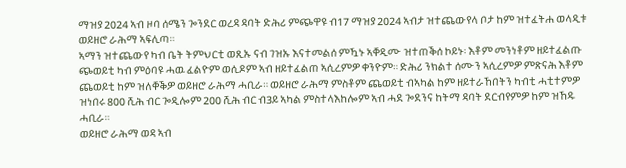ማዝያ 2024 ኣብ ዞባ ሰሜን ጐንደር ወረዳ ዳባት ድሕሪ ምጭዋዩ ብ17 ማዝያ 2024 ኣብታ ዝተጨውየላ ቦታ ከም ዝተፈትሐ ወላዲቱ ወይዘሮ ራሕማ ኣፍሊጣ።
ኣማን ዝተጨውየ ካብ ቤት ትምህርቲ ወጺኡ ናብ ገዝኡ እናተመልሰ ምዃኑ ኣቐዲሙ ዝተጠቕሰ ኮይኑ፡ እቶም መንነቶም ዘይተፈልጡ ጭወይቲ ካብ ምዕባዩ ሓዉ ፈልዮም ወሲዶም ኣብ ዘይተፈልጠ ኣሲረምዎ ቀንዮም። ድሕሪ ንክልተ ሰሙን ኣሲረምዎ ምጽናሕ እቶም ጨወይቲ ከም ዝለቐቕዎ ወይዘሮ ራሕማ ሓቢራ። ወይዘሮ ራሕማ ምስቶም ጨወይቲ ብኣካል ከም ዘይተራኸበትን ካብቲ ሓቲተምዎ ዝነበሩ 800 ሺሕ ብር ጐዲሎም 200 ሺሕ ብር ብ3ይ ኣካል ምስተላእከሎም ኣብ ሓደ ጐደንና ከትማ ዳባት ደርብየምዎ ከም ዝኸዱ ሓቢራ።
ወይዘሮ ራሕማ ወዳ ኣብ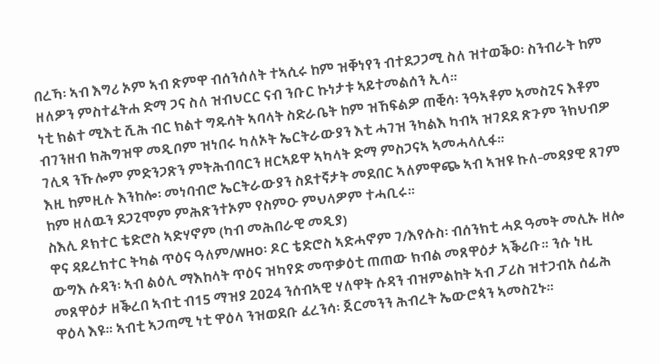በረኻ፡ ኣብ እግሪ ኦም ኣብ ጽምዋ ብሰንሰለት ተኣሲሩ ከም ዝቐነየን ብተደጋጋሚ ስለ ዝተወቕዐ፡ ስንብራት ከም ዘለዎን ምስተፈትሐ ድማ ጋና ስለ ዝብህርር ናብ ንቡር ኩነታቱ ኣይተመልሰን ኢላ።
ነቲ ክልተ ሚእቲ ሺሕ ብር ክልተ ግዱሳት ኣባላት ስድራቤት ከም ዝኸፍልዎ ጠቒሳ፡ ንዓኣቶም ኣመስጊና እቶም ብገንዘብ ክሕግዝዋ መዲቦም ዝነበሩ ካለኦት ኤርትራውያን እቲ ሓገዝ ንካልእ ካብኣ ዝገደደ ጽጉም ንክህብዎ ገሊጻ ንኹሎም ምድንጋጽን ምትሕብባርን ዘርኣይዋ ኣካላት ድማ ምስጋናኣ ኣመሓላሊፋ።
እዚ ከምዚሉ እንከሎ፡ መነባብሮ ኤርትራውያን ስደተኛታት መደበር ኣለምዋጭ ኣብ ኣዝዩ ኩለ-መዳያዊ ጸገም ከም ዘለዉን ደጋጊሞም ምሕጽንተኦም የስምዑ ምህላዎም ተሓቢሩ።
ስእሊ ዶክተር ቴድሮስ ኣድሃኖም (ካብ መሕበራዊ መዲያ)
ዋና ዳይረክተር ትካል ጥዕና ዓለም/WHO፡ ዶር ቴድሮስ ኣድሓኖም ገ/እየሱስ፡ ብሰንክቲ ሓደ ዓመት መሊኡ ዘሎ ውግእ ሱዳን፡ ኣብ ልዕሊ ማእከላት ጥዕና ዝካየድ መጥቃዕቲ ጠጠው ክብል መጸዋዕታ ኣቕሪቡ። ንሱ ነዚ መጸዋዕታ ዘቕረበ ኣብቲ ብ15 ማዝያ 2024 ንሰብኣዊ ሃለዋት ሱዳን ብዝምልከት ኣብ ፓሪስ ዝተጋብአ ሰፊሕ ዋዕላ እዩ። ኣብቲ ኣጋጣሚ ነቲ ዋዕላ ንዝወደቡ ፈረንሳ፡ ጀርመንን ሕብረት ኤውሮጳን ኣመስጊኑ።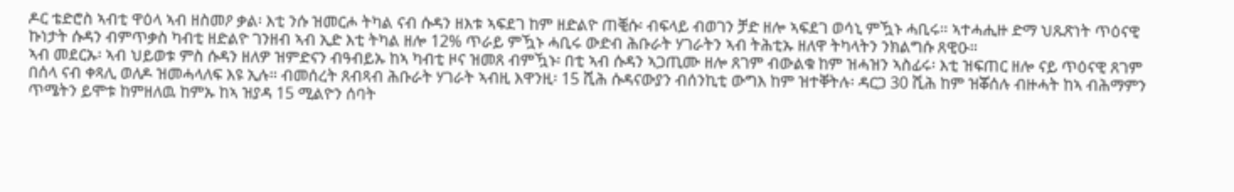ዶር ቴድሮስ ኣብቲ ዋዕላ ኣብ ዘስመዖ ቃል፡ እቲ ንሱ ዝመርሖ ትካል ናብ ሱዳን ዘእቱ ኣፍደገ ከም ዘድልዮ ጠቒሱ፡ ብፍላይ ብወገን ቻድ ዘሎ ኣፍደገ ወሳኒ ምዃኑ ሓቢሩ። ኣተሓሒዙ ድማ ህጹጽነት ጥዕናዊ ኩነታት ሱዳን ብምጥቃስ ካብቲ ዘድልዮ ገንዘብ ኣብ ኢድ እቲ ትካል ዘሎ 12% ጥራይ ምዃኑ ሓቢሩ ውድብ ሕቡራት ሃገራትን ኣብ ትሕቲኡ ዘለዋ ትካላትን ንክልግሱ ጸዊዑ።
ኣብ መደርኡ፡ ኣብ ህይወቱ ምስ ሱዳን ዘለዎ ዝምድናን ብዓብይኡ ከኣ ካብቲ ዞና ዝመጸ ብምዃኑ፡ በቲ ኣብ ሱዳን ኣጋጢሙ ዘሎ ጸገም ብውልቁ ከም ዝሓዝን ኣስፊሩ፡ እቲ ዝፍጠር ዘሎ ናይ ጥዕናዊ ጸገም በሰላ ናብ ቀጻሊ ወለዶ ዝመሓላለፍ እዩ ኢሉ። ብመሰረት ጸብጻብ ሕቡራት ሃገራት ኣብዚ እዋንዚ፡ 15 ሺሕ ሱዳናውያን ብሰንኪቲ ውግእ ከም ዝተቐትሉ፡ ዳርጋ 30 ሺሕ ከም ዝቖሰሉ ብዙሓት ከኣ ብሕማምን ጥሜትን ይሞቱ ከምዘለዉ ከምኡ ከኣ ዝያዳ 15 ሚልዮን ሰባት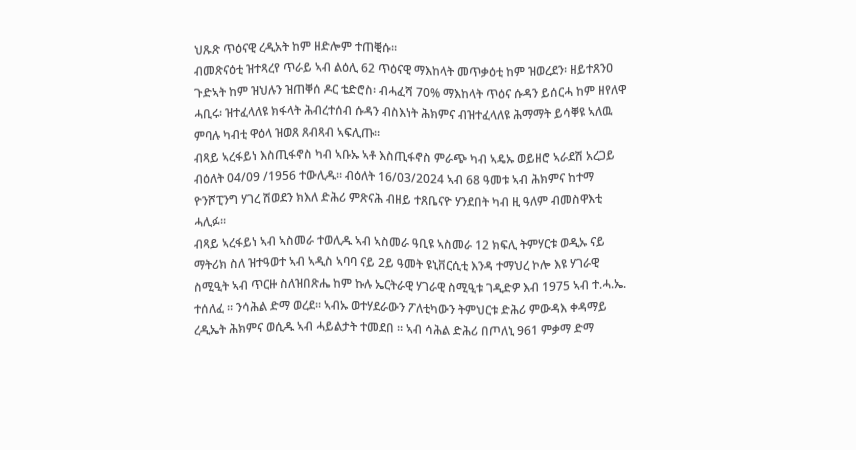ህጹጽ ጥዕናዊ ረዲአት ከም ዘድሎም ተጠቒሱ።
ብመጽናዕቲ ዝተጻረየ ጥራይ ኣብ ልዕሊ 62 ጥዕናዊ ማእከላት መጥቃዕቲ ከም ዝወረደን፡ ዘይተጸንዐ ጉድኣት ከም ዝህሉን ዝጠቐሰ ዶር ቴድሮስ፡ ብሓፈሻ 70% ማእከላት ጥዕና ሱዳን ይሰርሓ ከም ዘየለዋ ሓቢሩ፡ ዝተፈላለዩ ክፋላት ሕብረተሰብ ሱዳን ብስእነት ሕክምና ብዝተፈላለዩ ሕማማት ይሳቐዩ ኣለዉ ምባሉ ካብቲ ዋዕላ ዝወጸ ጸብጻብ ኣፍሊጡ።
ብጻይ ኣረፋይነ እስጢፋኖስ ካብ ኣቡኡ ኣቶ እስጢፋኖስ ምራጭ ካብ ኣዴኡ ወይዘሮ ኣራደሽ አረጋይ ብዕለት 04/09 /1956 ተውሊዱ። ብዕለት 16/03/2024 ኣብ 68 ዓመቱ ኣብ ሕክምና ከተማ ዮንሾፒንግ ሃገረ ሽወደን ክእለ ድሕሪ ምጽናሕ ብዘይ ተጸቤናዮ ሃንደበት ካብ ዚ ዓለም ብመስዋእቲ ሓሊፉ።
ብጻይ ኣረፋይነ ኣብ ኣስመራ ተወሊዱ ኣብ ኣስመራ ዓቢዩ ኣስመራ 12 ክፍሊ ትምሃርቱ ወዲኡ ናይ ማትሪክ ስለ ዝተዓወተ ኣብ ኣዲስ ኣባባ ናይ 2ይ ዓመት ዩኒቨርሲቲ እንዳ ተማህረ ኮሎ እዩ ሃገራዊ ስሚዒት ኣብ ጥርዙ ስለዝበጽሔ ከም ኩሉ ኤርትራዊ ሃገራዊ ስሚዒቱ ገዲድዎ እብ 1975 ኣብ ተ.ሓ.ኤ. ተሰለፈ ። ንሳሕል ድማ ወረደ። ኣብኡ ወተሃደራውን ፖለቲካውን ትምህርቱ ድሕሪ ምውዳእ ቀዳማይ ረዲኤት ሕክምና ወሲዱ ኣብ ሓይልታት ተመደበ ። ኣብ ሳሕል ድሕሪ በጦለኒ 961 ምቃማ ድማ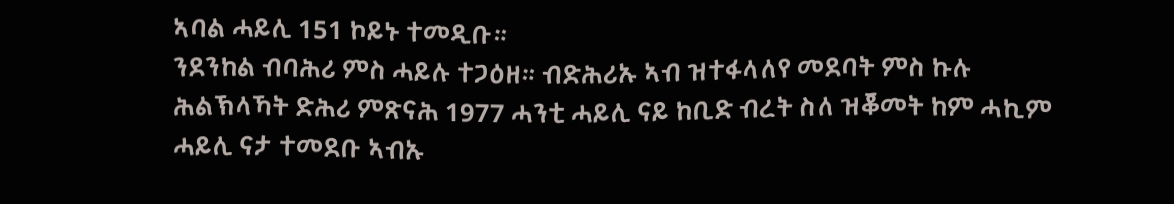ኣባል ሓይሊ 151 ኮይኑ ተመዲቡ።
ንደንከል ብባሕሪ ምስ ሓይሉ ተጋዕዘ። ብድሕሪኡ ኣብ ዝተፋላለየ መደባት ምስ ኩሉ ሕልኽላኻት ድሕሪ ምጽናሕ 1977 ሓንቲ ሓይሊ ናይ ከቢድ ብረት ስለ ዝቖመት ከም ሓኪም ሓይሊ ናታ ተመደቡ ኣብኡ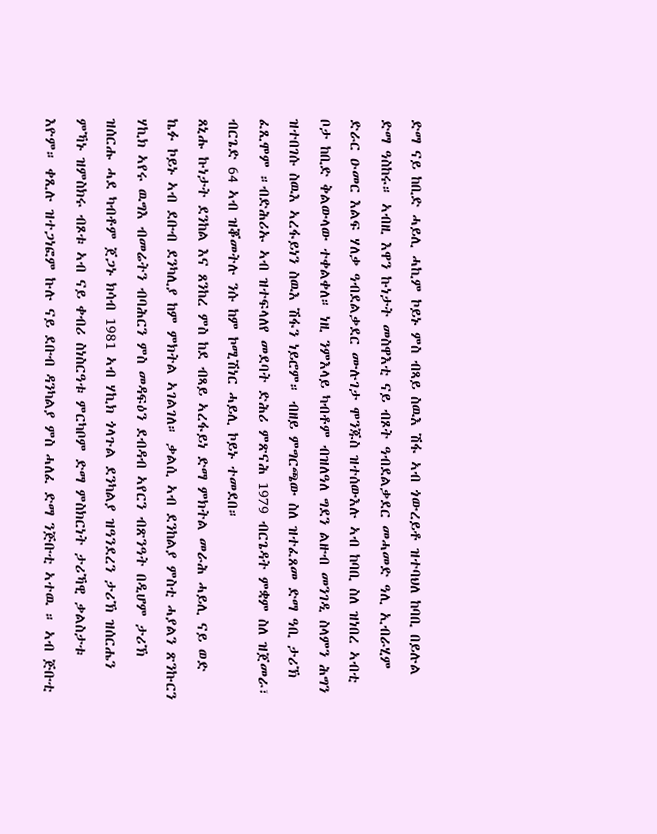ድማ ናይ ከቢድ ሓይሊ ሓኪም ኮይኑ ምስ ብጻይ ስዉእ ሽፋ ኣብ ጎውረይቶ ዝተባህለ ከባቢ በይሉል ድማ ዓስከሩ። ኣብዚ እዋን ኩነታት መስዋእቲ ናይ ብጾት ዓብደልቃደር መሓመድ ዓሊ ኢብራሂም ድራር ዑመር እልፍ ሃለቃ ዓብደልቃደር ሙሉገታ ሞንጁስ ዝተሰውእሉ ኣብ ከባቢ ስለ ዝነበረ ኣብቲ ቦታ ከቢድ ቅልውላው ተቀልቀለ። ነዚ ንምእላይ ካብቶም ብዝለዓለ ግደን ልዙብ መንገዲ ስላምን ሕግን ዝተበገሱ ስዉእ ኣረፋይነን ስዉእ ሽፋን ነይሮም። ብዘይ ምግርጫው ስለ ዝተፈጸመ ድማ ዓቢ ታሪኽ ፈጺሞም ።ብድሕሪኡ ኣብ ዝተፍላለየ መደባት ድሕሪ ምጽናሕ 1979 ብርጌዳት ምቋም ስለ ዝጀመራ፣ ብርጌድ 64 ኣብ ዝቖመትሉ ንሱ ከም ኮሚሽነር ሓይሊ ኮይኑ ተመደበ።
ጸኒሑ ኩነታት ደንከል እና ጸንከረ ምስ ከደ ብጻይ ኣረፋይነ ድማ ምክትል መራሕ ሓይሊ ናይ ወድ ኬፉ ኮይኑ ኣብ ደቡብ ደንካሊያ ከም ምክትል ኣገልገለ። ቃልሲ ኣብ ደንከልያ ምስቲ ሓያልን ጽንኩርን ሃኪክ ኣየሩ ዉግእ ብመሬትን ብባሕርን ምስ መዳፍዕን ደብዳብ ኣየርን ብጽንዓት በዲሆም ታሪኽ ዝሰርሑ ሓደ ካብቶም ጀጋኑ ክሳብ 1981 ኣብ ሃኪክ ጎላጉል ደንካልያ ዝዓንደረን ታሪኽ ዝሰርሔን ምኻኑ ዝምስክሩ ብጾቱ ኣብ ናይ ቀብሪ ስነስርዓቱ ምርካቦም ድማ ምስክርነት ታሪኻዊ ቃልስታቱ እዮም። ቀጺሉ ዝተጋነፎም ኩሉ ናይ ደቡብ ዳንካልያ ምስ ሓለፈ ድማ ንጅቡቲ ኣተዉ ። ኣብ ጅቡቲ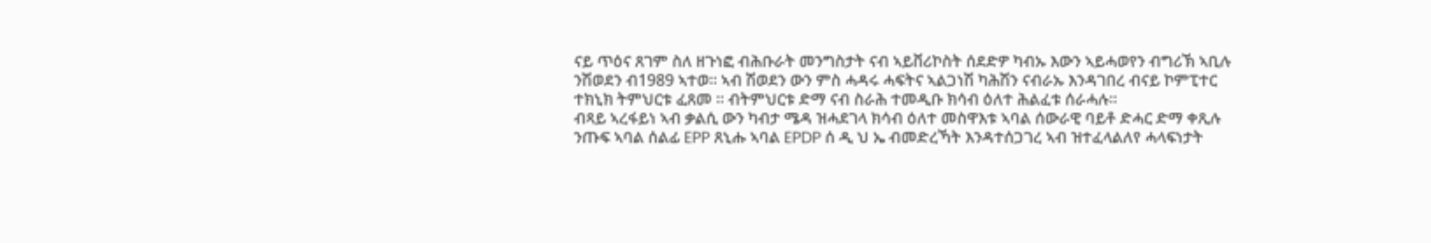ናይ ጥዕና ጸገም ስለ ዘጉነፎ ብሕቡራት መንግስታት ናብ ኣይቨሪኮስት ሰደድዎ ካብኡ እውን ኣይሓወየን ብግሪኽ ኣቢሉ ንሽወደን ብ1989 ኣተወ። ኣብ ሽወደን ውን ምስ ሓዳሩ ሓፍትና ኣልጋነሽ ካሕሽን ናብራኡ እንዳገበረ ብናይ ኮምፒተር ተክኒክ ትምህርቱ ፈጸመ ። ብትምህርቱ ድማ ናብ ስራሕ ተመዲቡ ክሳብ ዕለተ ሕልፈቱ ሰራሓሉ።
ብጻይ ኣረፋይነ ኣብ ቃልሲ ውን ካብታ ሜዳ ዝሓደገላ ክሳብ ዕለተ መስዋእቱ ኣባል ሰውራዊ ባይቶ ድሓር ድማ ቀጺሉ ንጡፍ ኣባል ሰልፊ EPP ጸኒሑ ኣባል EPDP ሰ ዲ ህ ኤ ብመድረኻት እንዳተሰጋገረ ኣብ ዝተፈላልለየ ሓላፍነታት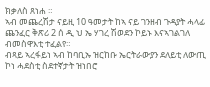ክቃለስ ጸነሐ ።
ኣብ መጨረሽታ ናይዚ 10 ዓመታት ከኣ ናይ ገንዘብ ጉዳያት ሓላፊ ጨንፈር ቅጽሪ 2 ሰ ዲ ህ ኤ ሃገረ ሽወደን ኮይኑ እናኣገልገለ ብመስዋእቲ ተፈልየ።
ብጻይ ኣረፋይነ ኣብ ከባቢኡ ዝርከቡ ኤርትራውያን ደለይቲ ለውጢ ኮነ ሓደስቲ ስደተኛታት ዝነበሮ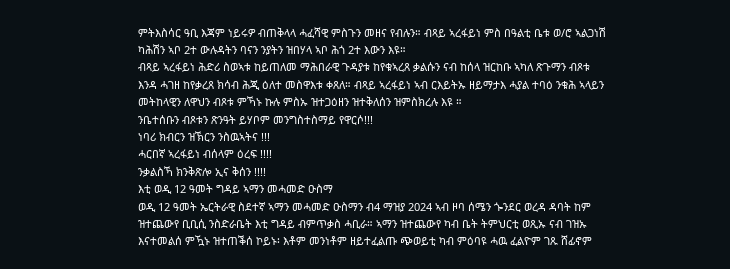ምትእስሳር ዓቢ እጃም ነይሩዎ ብጠቅላላ ሓፈሻዊ ምስጉን መዘና የብሉን። ብጻይ ኣረፋይነ ምስ በዓልቲ ቤቱ ወ/ሮ ኣልጋነሽ ካሕሽን ኣቦ 2ተ ውሉዳትን ባናን ንያትን ዝበሃላ ኣቦ ሕጎ 2ተ እውን እዩ።
ብጻይ ኣረፋይነ ሕድሪ ስወኣቱ ከይጠለመ ማሕበራዊ ጉዳያቱ ከየቁኣረጸ ቃልሱን ናብ ከሰላ ዝርከቡ ኣካለ ጽጉማን ብጾቱ እንዳ ሓገዘ ከየቃረጸ ክሳብ ሕጂ ዕለተ መስዋእቱ ቀጸለ። ብጻይ ኣረፋይነ ኣብ ርእይትኡ ዘይማታእ ሓያል ተባዕ ንቁሕ ኣላይን መትከላዊን ለዋህን ብጾቱ ምኻኑ ኩሉ ምስኡ ዝተጋዕዘን ዝተቅለሰን ዝምስክረሉ እዩ ።
ንቤተሰቡን ብጾቱን ጽንዓት ይሃቦም መንግስተስማይ የዋርሶ!!!
ነባሪ ክብርን ዝኽርን ንስዉኣትና !!!
ሓርበኛ ኣረፋይነ ብሰላም ዕረፍ !!!!
ንቃልስኻ ክንቅጽሎ ኢና ቅሰን !!!!
እቲ ወዲ 12 ዓመት ግዳይ ኣማን መሓመድ ዑስማ
ወዲ 12 ዓመት ኤርትራዊ ስደተኛ ኣማን መሓመድ ዑስማን ብ4 ማዝያ 2024 ኣብ ዞባ ሰሜን ጐንደር ወረዳ ዳባት ከም ዝተጨውየ ቢቢሲ ንስድራቤት እቲ ግዳይ ብምጥቃስ ሓቢራ። ኣማን ዝተጨውየ ካብ ቤት ትምህርቲ ወጺኡ ናብ ገዝኡ እናተመልሰ ምዃኑ ዝተጠቕሰ ኮይኑ፡ እቶም መንነቶም ዘይተፈልጡ ጭወይቲ ካብ ምዕባዩ ሓዉ ፈልዮም ገጹ ሸፊኖም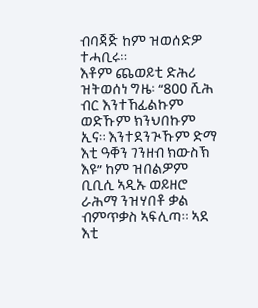ብባጃጅ ከም ዝወሰድዎ ተሓቢሩ።
እቶም ጨወይቲ ድሕሪ ዝትወሰነ ግዜ፡ “800 ሺሕ ብር እንተኸፊልኩም ወድኹም ክንህበኩም ኢና። እንተደንጒኹም ድማ እቲ ዓቐን ገንዘብ ክውስኽ እዩ” ከም ዝበልዎም ቢቢሲ ኣዲኡ ወይዘሮ ራሕማ ንዝሃበቶ ቃል ብምጥቃስ ኣፍሊጣ። ኣደ እቲ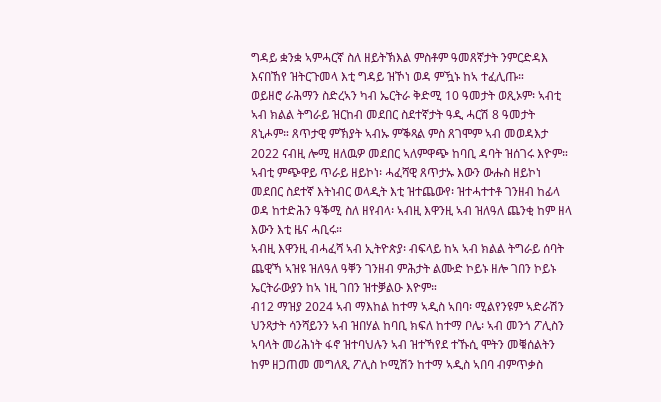ግዳይ ቋንቋ ኣምሓርኛ ስለ ዘይትኽእል ምስቶም ዓመጸኛታት ንምርድዳእ እናበኸየ ዝትርጉመላ እቲ ግዳይ ዝኾነ ወዳ ምዃኑ ከኣ ተፈሊጡ።
ወይዘሮ ራሕማን ስድረኣን ካብ ኤርትራ ቅድሚ 10 ዓመታት ወጺኦም፡ ኣብቲ ኣብ ክልል ትግራይ ዝርከብ መደበር ስደተኛታት ዓዲ ሓርሽ 8 ዓመታት ጸኒሖም። ጸጥታዊ ምኽያት ኣብኡ ምቕጻል ምስ ጸገሞም ኣብ መወዳእታ 2022 ናብዚ ሎሚ ዘለዉዎ መደበር ኣለምዋጭ ከባቢ ዳባት ዝሰገሩ እዮም።
ኣብቲ ምጭዋይ ጥራይ ዘይኮነ፡ ሓፈሻዊ ጸጥታኡ እውን ውሑስ ዘይኮነ መደበር ስደተኛ እትነብር ወላዲት እቲ ዝተጨውየ፡ ዝተሓተተቶ ገንዘብ ከፊላ ወዳ ከተድሕን ዓቕሚ ስለ ዘየብላ፡ ኣብዚ እዋንዚ ኣብ ዝለዓለ ጨንቂ ከም ዘላ እውን እቲ ዜና ሓቢሩ።
ኣብዚ እዋንዚ ብሓፈሻ ኣብ ኢትዮጵያ፡ ብፍላይ ከኣ ኣብ ክልል ትግራይ ሰባት ጨዊኻ ኣዝዩ ዝለዓለ ዓቐን ገንዘብ ምሕታት ልሙድ ኮይኑ ዘሎ ገበን ኮይኑ ኤርትራውያን ከኣ ነዚ ገበን ዝተቓልዑ እዮም።
ብ12 ማዝያ 2024 ኣብ ማእከል ከተማ ኣዲስ ኣበባ፡ ሚልየንዩም ኣድራሽን ህንጻታት ሳንሻይንን ኣብ ዝበሃል ከባቢ ክፍለ ከተማ ቦሌ፡ ኣብ መንጎ ፖሊስን ኣባላት መሪሕነት ፋኖ ዝተባህሉን ኣብ ዝተኻየደ ተኹሲ ሞትን መቑሰልትን ከም ዘጋጠመ መግለጺ ፖሊስ ኮሚሽን ከተማ ኣዲስ ኣበባ ብምጥቃስ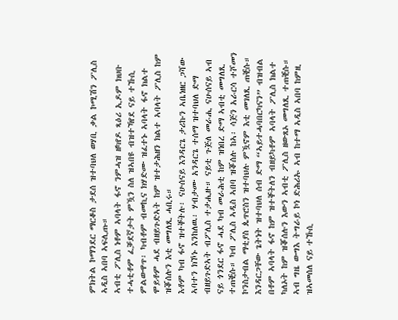ምክትል ኮማንደር ማርቆስ ታደሰ ዝተባህለ ወሃቢ ቃል ኮሚሽን ፖሊስ ኣዲስ ኣበባ ኣፍሊጡ።
ኣብቲ ፖሊስ ነቶም ኣባላት ፋኖ ንምሓዝ ዘካየዶ ጻዕሪ ኢዶም ክህቡ ተሓቲቶም ፈቓደኛታት ምዃን ስለ ዝኣበዩ ብዝተኻየደ ናይ ተኹሲ ምልውዋጥ፡ ካብቶም ብመኪና ክሃድሙ ዝፈተኑ ኣባላት ፋኖ ክልተ ሞይቶም ሓደ ብዘይጉድኣት ከም ዝተታሕዘን ክልተ ኣባላት ፖሊስ ከም ዝቖሰሉን እቲ መግለጺ ሓቢሩ።
እቶም ካብ ፋኖ ዝተቐትሉ፡ ናሁሰናይ እንዳርጌ ታሪኩን ኣቤነዘር ጋሻው ኣባተን ክኾኑ እንከለዉ፡ ሃብታሙ አንዳርጌ ተሰማ ዝተባህለ ድማ ብዘይጉድኣት ብፖሊስ ተታሒዙ። ናይቲ ጉጅለ መራሒ ናሁሰናይ ኣብ ናይ ጎንደር ፋኖ ሓደ ካብ መራሕቲ ከም ዝነበረ ድማ ኣብቲ መግለጺ ተጠቒሱ። ካብ ፖሊስ ኣዲስ ኣበባ ዝቖሰሉ ከኣ፡ ሳጅን አራርሳ ተሾመን ኮንስታብል ማቲያስ ጴጥሮስን ዝተባህሉ ምዃኖም እቲ መገለጺ ጠቒሱ። እንዳርጋቸው ጌትነት ዝተባህለ ሰብ ድማ “ኣይተሓባበርካናን” ብዝብል በቶም ኣባላት ፋኖ ከም ዝተቐትለን ብዘይካቶም ኣባላት ፖሊስ ክልተ ካለኦት ከም ዝቖሰሉን እውን ኣብቲ ፖሊስ ዘውጸኦ መግለጺ ተጠቒሱ።
ኣብ ግዜ ውግእ ትግራይ ኮነ ድሕሪኡ ኣብ ከተማ ኣዲስ ኣበባ ከምዚ ዝኣመሰለ ናይ ተኹሲ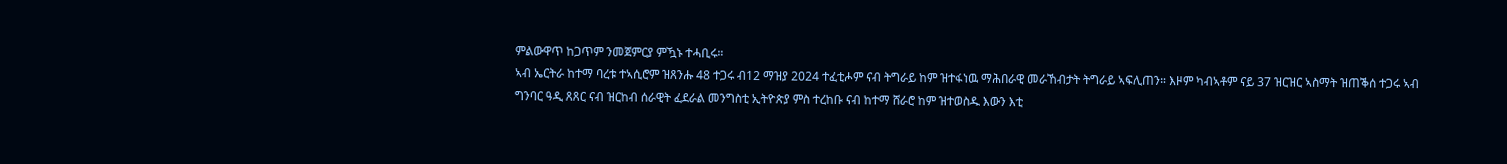ምልውዋጥ ከጋጥም ንመጀምርያ ምዃኑ ተሓቢሩ።
ኣብ ኤርትራ ከተማ ባረቱ ተኣሲሮም ዝጸንሑ 48 ተጋሩ ብ12 ማዝያ 2024 ተፈቲሖም ናብ ትግራይ ከም ዝተፋነዉ ማሕበራዊ መራኸብታት ትግራይ ኣፍሊጠን። እዞም ካብኣቶም ናይ 37 ዝርዝር ኣስማት ዝጠቕሰ ተጋሩ ኣብ ግንባር ዓዲ ጸጸር ናብ ዝርከብ ሰራዊት ፈደራል መንግስቲ ኢትዮጵያ ምስ ተረከቡ ናብ ከተማ ሸራሮ ከም ዝተወስዱ እውን እቲ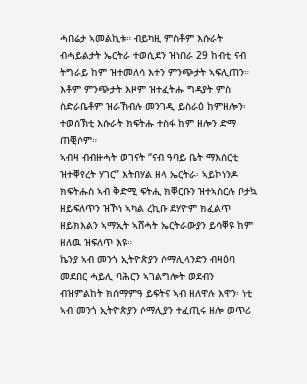ሓበሬታ ኣመልኪቱ። ብይካዚ ምስቶም እሱራት ብሓይልታት ኤርትራ ተወሲደን ዝነበራ 29 ከብቲ ናብ ትግራይ ከም ዝተመለሳ እተን ምንጭታት ኣፍሊጠን።
እቶም ምንጭታት እዞም ዝተፈትሑ ግዳያት ምስ ስድራቤቶም ዝራኸብሉ መንገዲ ይስራዕ ከምዘሎን፡ ተወሰኽቲ እሱራት ክፍትሑ ተስፋ ከም ዘሎን ድማ ጠቒሶም።
ኣብዛ ብብዙሓት ወገናት “ናብ ዓባይ ቤት ማእሰርቲ ዝተቐየረት ሃገር” እትበሃል ዘላ ኤርትራ፡ ኣይኮነንዶ ክፍትሑስ ኣብ ቅድሚ ፍትሒ ክቐርቡን ዝተኣስርሉ ቦታኳ ዘይፍለጥን ዝኾነ ኣካል ረኪቡ ደሃዮም ክፈልጥ ዘይክእልን ኣማኢት ኣሸሓት ኤርትራውያን ይሳቐዩ ከም ዘለዉ ዝፍለጥ እዩ።
ኬንያ ኣብ መንጎ ኢትዮጵያን ሶማሊላንድን ብዛዕባ መደበር ሓይሊ ባሕርን ኣገልግሎት ወደብን ብዝምልከት ክሰማምዓ ይፍትና ኣብ ዘለዋሉ እዋን፡ ነቲ ኣብ መንጎ ኢትዮጵያን ሶማሊያን ተፈጢሩ ዘሎ ወጥሪ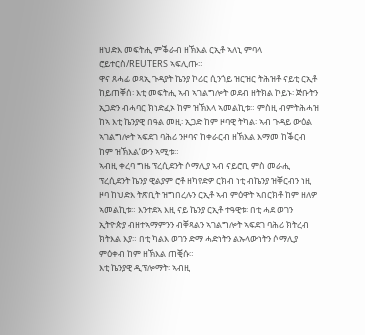ዘህድእ መፍትሒ ምቕራብ ዘኽእል ርኢቶ ኣለኒ ምባላ ሮይተርስ/REUTERS ኣፍሊጡ።
ዋና ጸሓፊ ወጻኢ ጉዳያት ኬንያ ኮሪር ሲንጎይ ዝርዝር ትሕዝቶ ናይቲ ርኢቶ ከይጠቐሰ፡ እቲ መፍትሒ ኣብ ኣገልግሎት ወደብ ዘትክል ኮይኑ፡ ጅቡትን ኢጋድን ብሓባር ክነድፈኦ ከም ዝኽእላ ኣመልኪቱ። ምስዚ ብምትሕሓዝ ከኣ እቲ ኬንያዊ በዓል መዚ፡ ኢጋድ ከም ዞባዊ ትካል፡ ኣብ ጉዳይ ውዕል ኣገልግሎት ኣፍደገ ባሕሪ ንዞባና ከቀራርብ ዘኽእል እማመ ከቕርብ ከም ዝኽእል’ውን ኣሚቱ።
ኣብዚ ቀረባ ግዜ ፕረሲደንት ሶማሊያ ኣብ ናይሮቢ ምስ መራሒ ፕረሲደንት ኬንያ ዊልያም ሮቶ ዘካየድዎ ርክብ ነቲ ብኬንያ ዝቐርብን ነዚ ዞባ ከህድእ ትጽቢት ዝግበረሉን ርኢቶ ኣብ ምዕዋት ኣበርክቶ ከም ዘለዎ ኣመልኪቱ። እንተደኣ እዚ ናይ ኬንያ ርኢቶ ተዓዊቱ፡ በቲ ሓደ ወገን ኢትዮጵያ ብዘተኣማምንን ብቐጻልን ኣገልግሎት ኣፍደገ ባሕሪ ክትረብ ክትእል እያ። በቲ ካልእ ወገን ድማ ሓድነትን ልኡላውነትን ሶማሊያ ምዕቀብ ከም ዘኽእል ጠቒሱ።
እቲ ኬንያዊ ዲፕሎማት፡ ኣብዚ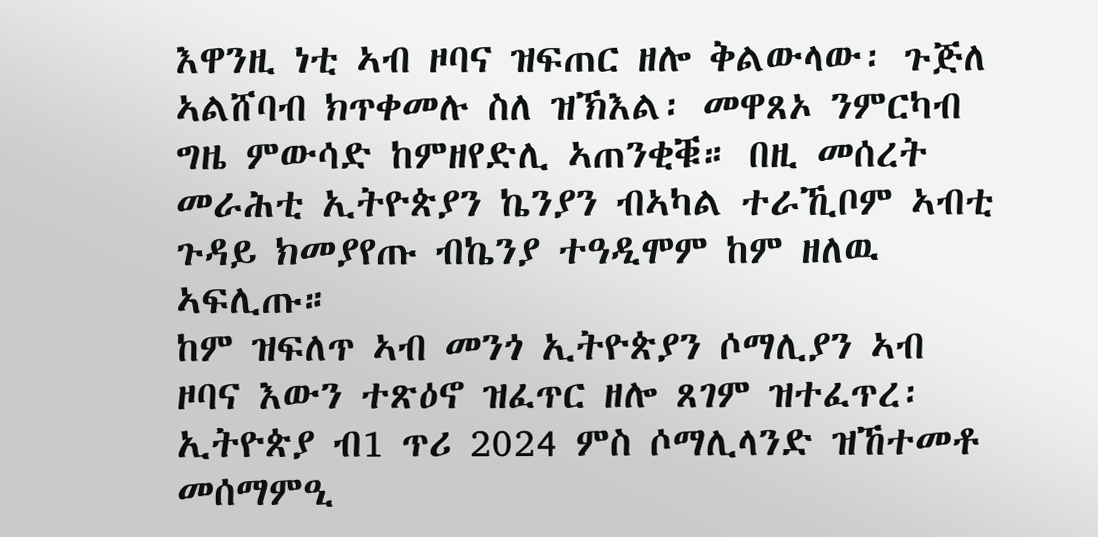እዋንዚ ነቲ ኣብ ዞባና ዝፍጠር ዘሎ ቅልውላው፡ ጉጅለ ኣልሸባብ ክጥቀመሉ ስለ ዝኽእል፡ መዋጸኦ ንምርካብ ግዜ ምውሳድ ከምዘየድሊ ኣጠንቂቑ። በዚ መሰረት መራሕቲ ኢትዮጵያን ኬንያን ብኣካል ተራኺቦም ኣብቲ ጉዳይ ክመያየጡ ብኬንያ ተዓዲሞም ከም ዘለዉ ኣፍሊጡ።
ከም ዝፍለጥ ኣብ መንጎ ኢትዮጵያን ሶማሊያን ኣብ ዞባና እውን ተጽዕኖ ዝፈጥር ዘሎ ጸገም ዝተፈጥረ፡ ኢትዮጵያ ብ1 ጥሪ 2024 ምስ ሶማሊላንድ ዝኸተመቶ መሰማምዒ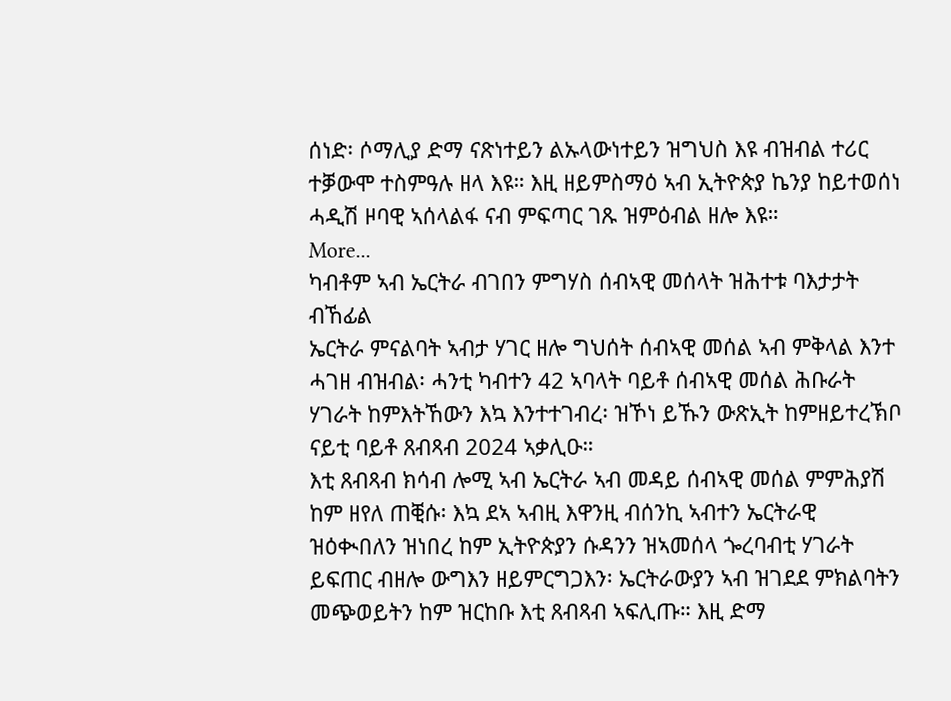ሰነድ፡ ሶማሊያ ድማ ናጽነተይን ልኡላውነተይን ዝግህስ እዩ ብዝብል ተሪር ተቓውሞ ተስምዓሉ ዘላ እዩ። እዚ ዘይምስማዕ ኣብ ኢትዮጵያ ኬንያ ከይተወሰነ ሓዲሽ ዞባዊ ኣሰላልፋ ናብ ምፍጣር ገጹ ዝምዕብል ዘሎ እዩ።
More...
ካብቶም ኣብ ኤርትራ ብገበን ምግሃስ ሰብኣዊ መሰላት ዝሕተቱ ባእታታት ብኸፊል
ኤርትራ ምናልባት ኣብታ ሃገር ዘሎ ግህሰት ሰብኣዊ መሰል ኣብ ምቅላል እንተ ሓገዘ ብዝብል፡ ሓንቲ ካብተን 42 ኣባላት ባይቶ ሰብኣዊ መሰል ሕቡራት ሃገራት ከምእትኸውን እኳ እንተተገብረ፡ ዝኾነ ይኹን ውጽኢት ከምዘይተረኽቦ ናይቲ ባይቶ ጸብጻብ 2024 ኣቃሊዑ።
እቲ ጸብጻብ ክሳብ ሎሚ ኣብ ኤርትራ ኣብ መዳይ ሰብኣዊ መሰል ምምሕያሽ ከም ዘየለ ጠቒሱ፡ እኳ ደኣ ኣብዚ እዋንዚ ብሰንኪ ኣብተን ኤርትራዊ ዝዕቊበለን ዝነበረ ከም ኢትዮጵያን ሱዳንን ዝኣመሰላ ጐረባብቲ ሃገራት ይፍጠር ብዘሎ ውግእን ዘይምርግጋእን፡ ኤርትራውያን ኣብ ዝገደደ ምክልባትን መጭወይትን ከም ዝርከቡ እቲ ጸብጻብ ኣፍሊጡ። እዚ ድማ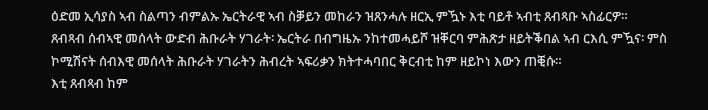ዕድመ ኢሳያስ ኣብ ስልጣን ብምልኡ ኤርትራዊ ኣብ ስቓይን መከራን ዝጸንሓሉ ዘርኢ ምዃኑ እቲ ባይቶ ኣብቲ ጸብጻቡ ኣስፊርዎ።
ጸብጻብ ሰብኣዊ መሰላት ውድብ ሕቡራት ሃገራት፡ ኤርትራ በብግዜኡ ንከተመሓይሾ ዝቐርባ ምሕጽታ ዘይትቕበል ኣብ ርእሲ ምዃና፡ ምስ ኮሚሽናት ሰብእዊ መሰላት ሕቡራት ሃገራትን ሕብረት ኣፍሪቃን ክትተሓባበር ቅርብቲ ከም ዘይኮነ እውን ጠቒሱ።
እቲ ጸብጻብ ከም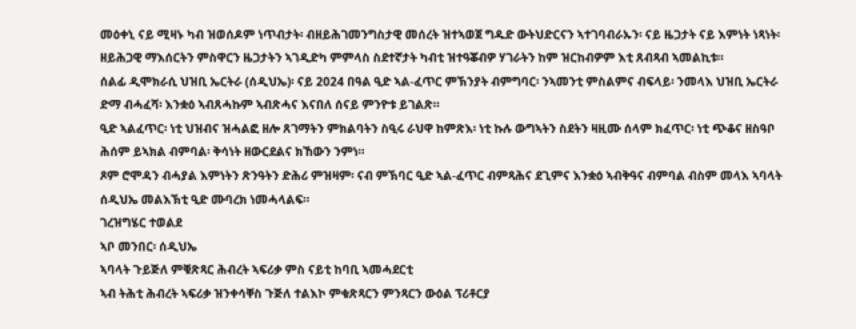መዕቀኒ ናይ ሚዛኑ ካብ ዝወሰዶም ነጥብታት፡ ብዘይሕገመንግስታዊ መሰረት ዝተኣወጀ ግዱድ ውትህድርናን ኣተገባብራኡን፡ ናይ ዜጋታት ናይ እምነት ነጻነት፡ ዘይሕጋዊ ማእሰርትን ምስዋርን ዜጋታትን ኣገዲድካ ምምላስ ስደተኛታት ካብቲ ዝተዓቖብዎ ሃገራትን ከም ዝርከብዎም እቲ ጸብጻብ ኣመልኪቱ።
ሰልፊ ዲሞክራሲ ህዝቢ ኤርትራ (ሰዲህኤ)፡ ናይ 2024 በዓል ዒድ ኣል-ፈጥር ምኽንያት ብምግባር፡ ንኣመንቲ ምስልምና ብፍላይ፡ ንመላእ ህዝቢ ኤርትራ ድማ ብሓፈሻ፡ እንቋዕ ኣብጸሓኩም ኣብጽሓና እናበለ ሰናይ ምንዮቱ ይገልጽ።
ዒድ ኣልፈጥር፡ ነቲ ህዝብና ዝሓልፎ ዘሎ ጸገማትን ምክልባትን ስዒሩ ራህዋ ከምጽእ፡ ነቲ ኩሉ ውግኣትን ስደትን ዛዚሙ ሰላም ክፈጥር፡ ነቲ ጭቆና ዘስዓቦ ሕሰም ይኣክል ብምባል፡ ቅሳነት ዘውርደልና ክኸውን ንምነ።
ጾም ሮሞዳን ብሓያል እምነትን ጽንዓትን ድሕሪ ምዝዛም፡ ናብ ምኽባር ዒድ ኣል-ፈጥር ብምጻሕና ደጊምና እንቋዕ ኣብቅዓና ብምባል ብስም መላእ ኣባላት ሰዲህኤ መልእኽቲ ዒድ ሙባረክ ነመሓላልፍ።
ገረዝግሄር ተወልደ
ኣቦ መንበር፡ ሰዲህኤ
ኣባላት ጉይጅለ ምቑጽጻር ሕብረት ኣፍሪቃ ምስ ናይቲ ከባቢ ኣመሓደርቲ
ኣብ ትሕቲ ሕብረት ኣፍሪቃ ዝንቀሳቐስ ጉጅለ ተልእኮ ምቁጽጻርን ምንጻርን ውዕል ፕሪቶርያ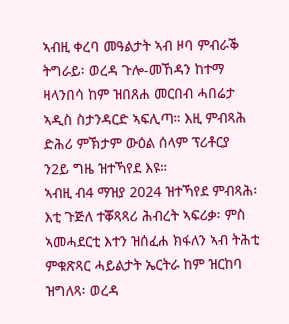ኣብዚ ቀረባ መዓልታት ኣብ ዞባ ምብራቕ ትግራይ፡ ወረዳ ጉሎ-መኸዳን ከተማ ዛላንበሳ ከም ዝበጸሐ መርበብ ሓበሬታ ኣዲስ ስታንዳርድ ኣፍሊጣ። እዚ ምብጻሕ ድሕሪ ምኽታም ውዕል ሰላም ፕሪቶርያ ን2ይ ግዜ ዝተኻየደ እዩ።
ኣብዚ ብ4 ማዝያ 2024 ዝተኻየደ ምብጻሕ፡ እቲ ጉጅለ ተቖጻጻሪ ሕብረት ኣፍሪቃ፡ ምስ ኣመሓደርቲ እተን ዝሰፈሐ ክፋለን ኣብ ትሕቲ ምቁጽጻር ሓይልታት ኤርትራ ከም ዝርከባ ዝግለጻ፡ ወረዳ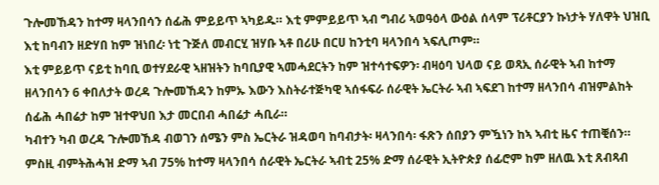ጉሎመኸዳን ከተማ ዛላንበሳን ሰፊሕ ምይይጥ ኣካይዱ። እቲ ምምይይጥ ኣብ ግብሪ ኣወዓዕላ ውዕል ሰላም ፕሪቶርያን ኩነታት ሃለዋት ህዝቢ እቲ ከባብን ዘድሃበ ከም ዝነበረ፡ ነቲ ጉጅለ መብርሂ ዝሃቡ ኣቶ በሪሁ በርሀ ከንቲባ ዛላንበሳ ኣፍሊጦም።
እቲ ምይይጥ ናይቲ ከባቢ ወተሃደራዊ ኣዘዝትን ከባቢያዊ ኣመሓደርትን ከም ዝተሳተፍዎን፡ ብዛዕባ ህላወ ናይ ወጻኢ ሰራዊት ኣብ ከተማ ዘላንበሳን 6 ቀበለታት ወረዳ ጉሎመኸዳን ከምኡ እውን እስትራተጅካዊ ኣሰፋፍራ ሰራዊት ኤርትራ ኣብ ኣፍደገ ከተማ ዘላንበሳ ብዝምልከት ሰፊሕ ሓበሬታ ከም ዝተዋህበ እታ መርበብ ሓበሬታ ሓቢራ።
ካብተን ካብ ወረዳ ጉሎመኸዳ ብወገን ሰሜን ምስ ኤርትራ ዝዳወባ ከባብታት፡ ዛላንበሳ፡ ፋጽን ሰበያን ምዃነን ከኣ ኣብቲ ዜና ተጠቒሰን። ምስዚ ብምትሕሓዝ ድማ ኣብ 75% ከተማ ዛላንበሳ ሰራዊት ኤርትራ ኣብቲ 25% ድማ ሰራዊት ኢትዮጵያ ሰፊሮም ከም ዘለዉ እቲ ጸብጻብ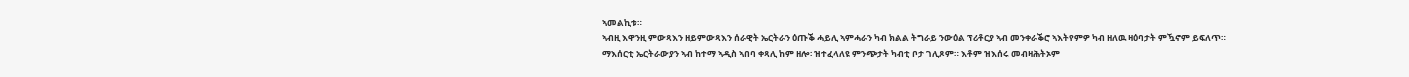ኣመልኪቱ።
ኣብዚ እዋንዚ ምውጻእን ዘይምውጻእን ሰራዊት ኤርትራን ዕጡቕ ሓይሊ ኣምሓራን ካብ ክልል ትግራይ ንውዕል ፕሪቶርያ ኣብ መንቀራቕሮ ኣእትየምዎ ካብ ዘለዉ ዛዕባታት ምዃኖም ይፍለጥ።
ማእሰርቲ ኤርትራውያን ኣብ ከተማ ኣዲስ ኣበባ ቀጻሊ ከም ዘሎ፡ ዝተፈላለዩ ምንጭታት ካብቲ ቦታ ገሊጾም። እቶም ዝእሰሩ መብዛሕትኦም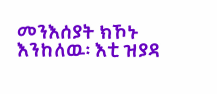መንእሰያት ክኾኑ እንከለዉ፡ እቲ ዝያዳ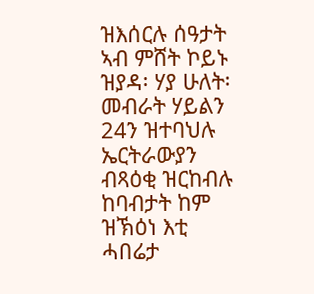ዝእሰርሉ ሰዓታት ኣብ ምሸት ኮይኑ ዝያዳ፡ ሃያ ሁለት፡ መብራት ሃይልን 24ን ዝተባህሉ ኤርትራውያን ብጻዕቂ ዝርከብሉ ከባብታት ከም ዝኽዕነ እቲ ሓበሬታ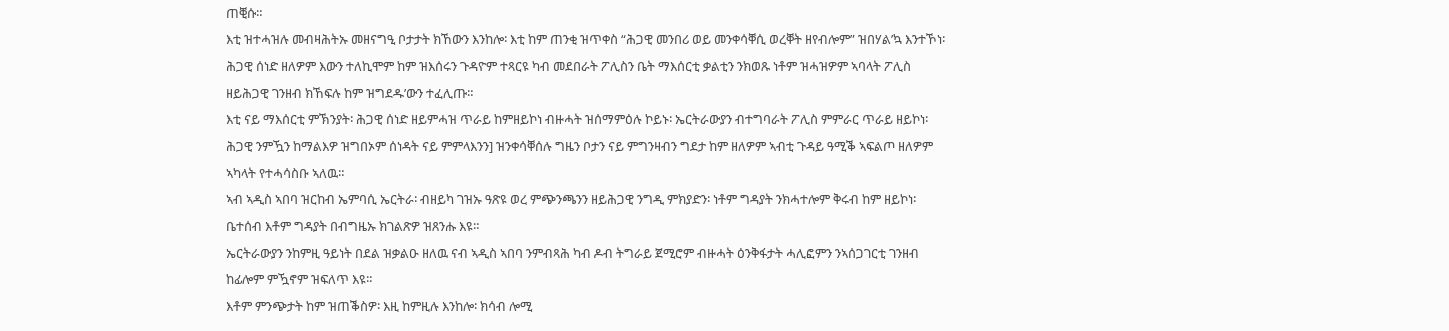ጠቒሱ።
እቲ ዝተሓዝሉ መብዛሕትኡ መዘናግዒ ቦታታት ክኸውን እንከሎ፡ እቲ ከም ጠንቂ ዝጥቀስ “ሕጋዊ መንበሪ ወይ መንቀሳቐሲ ወረቐት ዘየብሎም” ዝበሃል’ኳ እንተኾነ፡ ሕጋዊ ሰነድ ዘለዎም እውን ተለኪሞም ከም ዝእሰሩን ጉዳዮም ተጻርዩ ካብ መደበራት ፖሊስን ቤት ማእሰርቲ ቃልቲን ንክወጹ ነቶም ዝሓዝዎም ኣባላት ፖሊስ ዘይሕጋዊ ገንዘብ ክኸፍሉ ከም ዝግደዱ’ውን ተፈሊጡ።
እቲ ናይ ማእሰርቲ ምኽንያት፡ ሕጋዊ ሰነድ ዘይምሓዝ ጥራይ ከምዘይኮነ ብዙሓት ዝሰማምዕሉ ኮይኑ፡ ኤርትራውያን ብተግባራት ፖሊስ ምምራር ጥራይ ዘይኮነ፡ ሕጋዊ ንምዃን ከማልእዎ ዝግበኦም ሰነዳት ናይ ምምላእንን] ዝንቀሳቐሰሉ ግዜን ቦታን ናይ ምግንዛብን ግደታ ከም ዘለዎም ኣብቲ ጉዳይ ዓሚቕ ኣፍልጦ ዘለዎም ኣካላት የተሓሳስቡ ኣለዉ።
ኣብ ኣዲስ ኣበባ ዝርከብ ኤምባሲ ኤርትራ፡ ብዘይካ ገዝኡ ዓጽዩ ወረ ምጭንጫንን ዘይሕጋዊ ንግዲ ምክያድን፡ ነቶም ግዳያት ንክሓተሎም ቅሩብ ከም ዘይኮነ፡ ቤተሰብ እቶም ግዳያት በብግዜኡ ክገልጽዎ ዝጸንሑ እዩ።
ኤርትራውያን ንከምዚ ዓይነት በደል ዝቃልዑ ዘለዉ ናብ ኣዲስ ኣበባ ንምብጻሕ ካብ ዶብ ትግራይ ጀሚሮም ብዙሓት ዕንቅፋታት ሓሊፎምን ንኣሰጋገርቲ ገንዘብ ከፊሎም ምዃኖም ዝፍለጥ እዩ።
እቶም ምንጭታት ከም ዝጠቕስዎ፡ እዚ ከምዚሉ እንከሎ፡ ክሳብ ሎሚ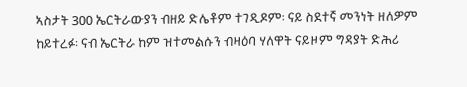ኣስታት 300 ኤርትራውያን ብዘይ ድሌቶም ተገዲዶም፡ ናይ ስደተኛ መንነት ዘለዎም ከይተረፉ፡ ናብ ኤርትራ ከም ዝተመልሱን ብዛዕባ ሃለዋት ናይዞም ግዳያት ድሕሪ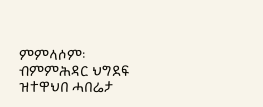ምምላሶም፡ ብምምሕዳር ህግደፍ ዝተዋህበ ሓበሬታ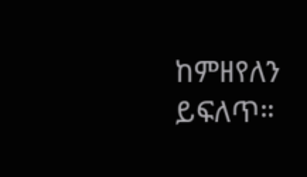ከምዘየለን ይፍለጥ።